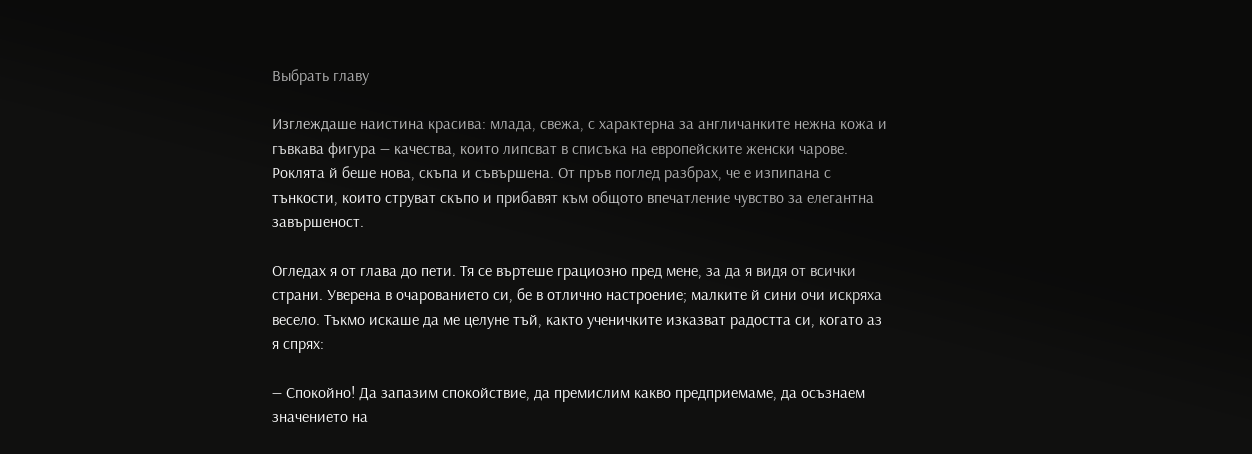Выбрать главу

Изглеждаше наистина красива: млада, свежа, с характерна за англичанките нежна кожа и гъвкава фигура — качества, които липсват в списъка на европейските женски чарове. Роклята й беше нова, скъпа и съвършена. От пръв поглед разбрах, че е изпипана с тънкости, които струват скъпо и прибавят към общото впечатление чувство за елегантна завършеност.

Огледах я от глава до пети. Тя се въртеше грациозно пред мене, за да я видя от всички страни. Уверена в очарованието си, бе в отлично настроение; малките й сини очи искряха весело. Тъкмо искаше да ме целуне тъй, както ученичките изказват радостта си, когато аз я спрях:

— Спокойно! Да запазим спокойствие, да премислим какво предприемаме, да осъзнаем значението на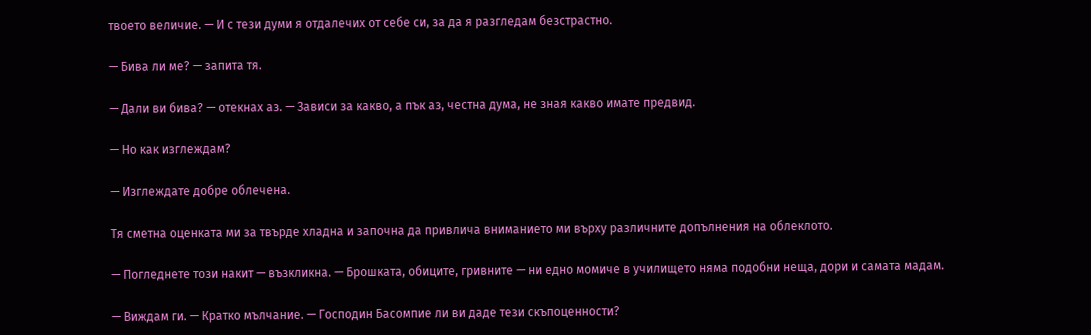твоето величие. — И с тези думи я отдалечих от себе си, за да я разгледам безстрастно.

— Бива ли ме? — запита тя.

— Дали ви бива? — отекнах аз. — Зависи за какво, а пък аз, честна дума, не зная какво имате предвид.

— Но как изглеждам?

— Изглеждате добре облечена.

Тя сметна оценката ми за твърде хладна и започна да привлича вниманието ми върху различните допълнения на облеклото.

— Погледнете този накит — възкликна. — Брошката, обиците, гривните — ни едно момиче в училището няма подобни неща, дори и самата мадам.

— Виждам ги. — Кратко мълчание. — Господин Басомпие ли ви даде тези скъпоценности?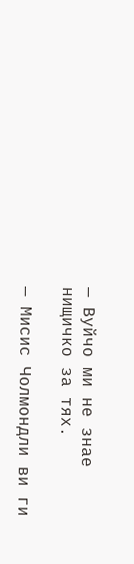— Вуйчо ми не знае нищичко за тях.

— Мисис Чолмондли ви ги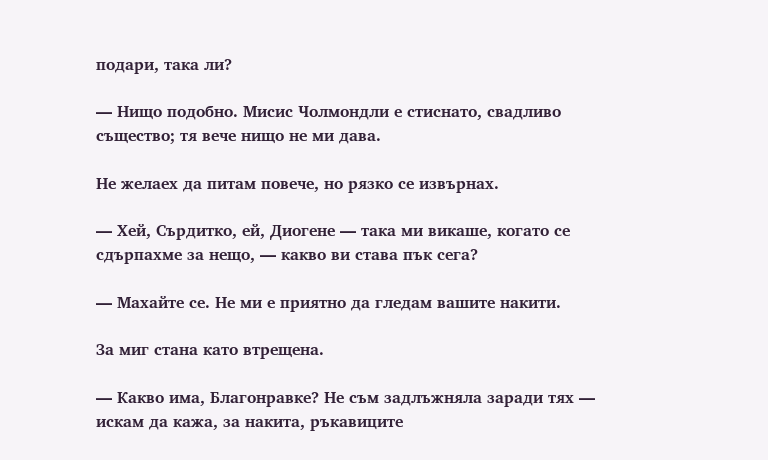подари, така ли?

— Нищо подобно. Мисис Чолмондли е стиснато, свадливо същество; тя вече нищо не ми дава.

Не желаех да питам повече, но рязко се извърнах.

— Хей, Сърдитко, ей, Диогене — така ми викаше, когато се сдърпахме за нещо, — какво ви става пък сега?

— Махайте се. Не ми е приятно да гледам вашите накити.

За миг стана като втрещена.

— Какво има, Благонравке? Не съм задлъжняла заради тях — искам да кажа, за накита, ръкавиците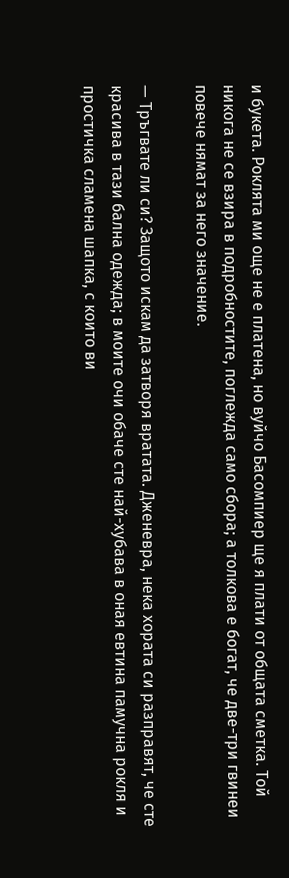и букета. Роклята ми още не е платена, но вуйчо Басомпиер ще я плати от общата сметка. Той никога не се взира в подробностите, поглежда само сбора; а толкова е богат, че две-три гвинеи повече нямат за него значение.

— Тръгвате ли си? Защото искам да затворя вратата. Дженевра, нека хората си разправят, че сте красива в тази бална одежда; в моите очи обаче сте най-хубава в оная евтина памучна рокля и простичка сламена шапка, с които ви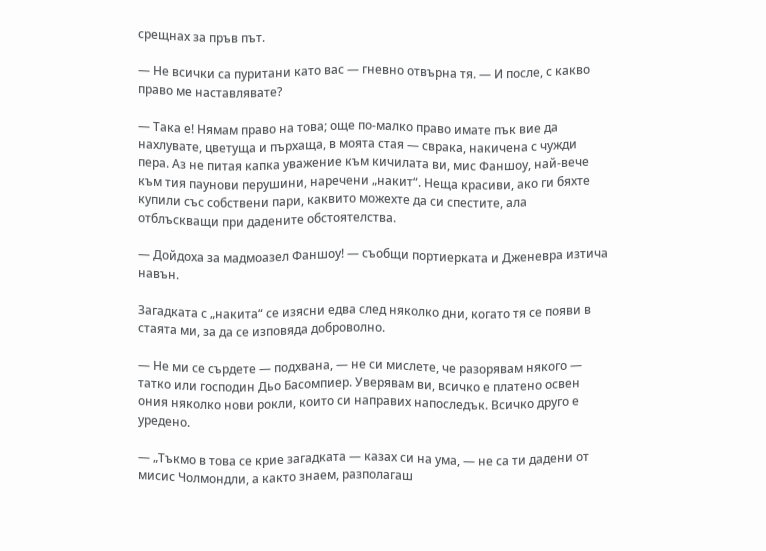срещнах за пръв път.

— Не всички са пуритани като вас — гневно отвърна тя. — И после, с какво право ме наставлявате?

— Така е! Нямам право на това; още по-малко право имате пък вие да нахлувате, цветуща и пърхаща, в моята стая — сврака, накичена с чужди пера. Аз не питая капка уважение към кичилата ви, мис Фаншоу, най-вече към тия паунови перушини, наречени „накит“. Неща красиви, ако ги бяхте купили със собствени пари, каквито можехте да си спестите, ала отблъскващи при дадените обстоятелства.

— Дойдоха за мадмоазел Фаншоу! — съобщи портиерката и Дженевра изтича навън.

Загадката с „накита“ се изясни едва след няколко дни, когато тя се появи в стаята ми, за да се изповяда доброволно.

— Не ми се сърдете — подхвана, — не си мислете, че разорявам някого — татко или господин Дьо Басомпиер. Уверявам ви, всичко е платено освен ония няколко нови рокли, които си направих напоследък. Всичко друго е уредено.

— „Тъкмо в това се крие загадката — казах си на ума, — не са ти дадени от мисис Чолмондли, а както знаем, разполагаш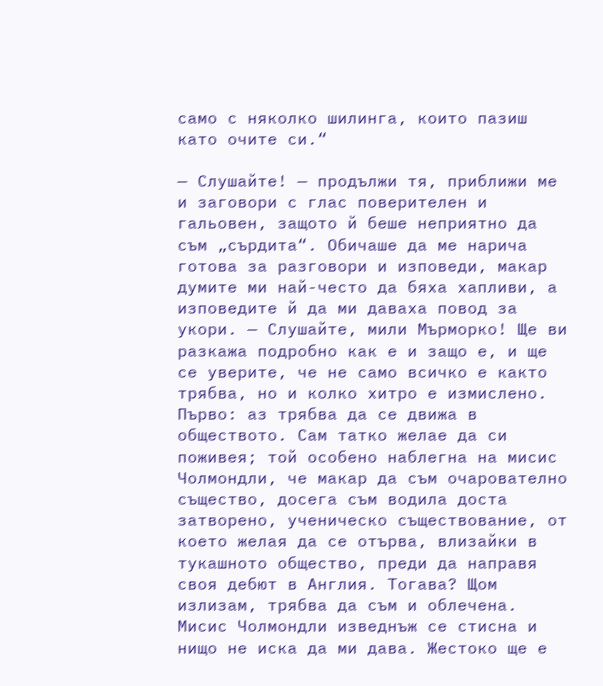само с няколко шилинга, които пазиш като очите си.“

— Слушайте! — продължи тя, приближи ме и заговори с глас поверителен и гальовен, защото й беше неприятно да съм „сърдита“. Обичаше да ме нарича готова за разговори и изповеди, макар думите ми най-често да бяха хапливи, а изповедите й да ми даваха повод за укори. — Слушайте, мили Мърморко! Ще ви разкажа подробно как е и защо е, и ще се уверите, че не само всичко е както трябва, но и колко хитро е измислено. Първо: аз трябва да се движа в обществото. Сам татко желае да си поживея; той особено наблегна на мисис Чолмондли, че макар да съм очарователно същество, досега съм водила доста затворено, ученическо съществование, от което желая да се отърва, влизайки в тукашното общество, преди да направя своя дебют в Англия. Тогава? Щом излизам, трябва да съм и облечена. Мисис Чолмондли изведнъж се стисна и нищо не иска да ми дава. Жестоко ще е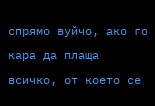спрямо вуйчо, ако го кара да плаща всичко, от което се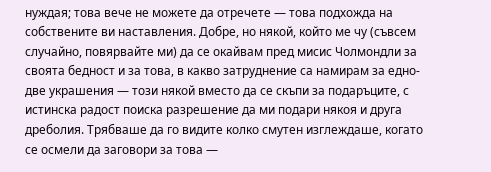нуждая; това вече не можете да отречете — това подхожда на собствените ви наставления. Добре, но някой, който ме чу (съвсем случайно, повярвайте ми) да се окайвам пред мисис Чолмондли за своята бедност и за това, в какво затруднение са намирам за едно-две украшения — този някой вместо да се скъпи за подаръците, с истинска радост поиска разрешение да ми подари някоя и друга дреболия. Трябваше да го видите колко смутен изглеждаше, когато се осмели да заговори за това —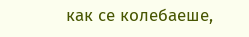как се колебаеше,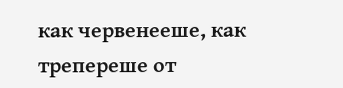как червенееше, как трепереше от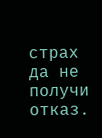страх да не получи отказ.